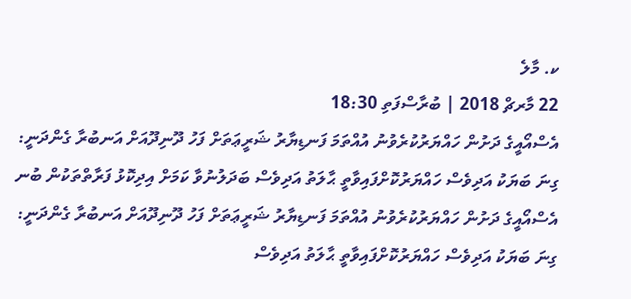ކ. މާލެ
22 މާރޗް 2018 | ބުރާސްފަތި 18:30
އެސްއޯއީގެ ދަށުން ހައްޔަރުކުރެވުނު އުއްތަމަ ފަނޑިޔާރު ޝަރީޢަތަށް ފަހު ދޫނިދޫއަށް އަނބުރާ ގެންދަނީ: ގިނަ ބަޔަކު އަދިވެސް ހައްޔަރުކޮށްފައިވާތީ ޙާލަތު އަދިވެސް ބަދަލުނުވާ ކަމަށް އިދިކޮޅު ފަރާތްތަކުން ބުނ
އެސްއޯއީގެ ދަށުން ހައްޔަރުކުރެވުނު އުއްތަމަ ފަނޑިޔާރު ޝަރީޢަތަށް ފަހު ދޫނިދޫއަށް އަނބުރާ ގެންދަނީ: ގިނަ ބަޔަކު އަދިވެސް ހައްޔަރުކޮށްފައިވާތީ ޙާލަތު އަދިވެސް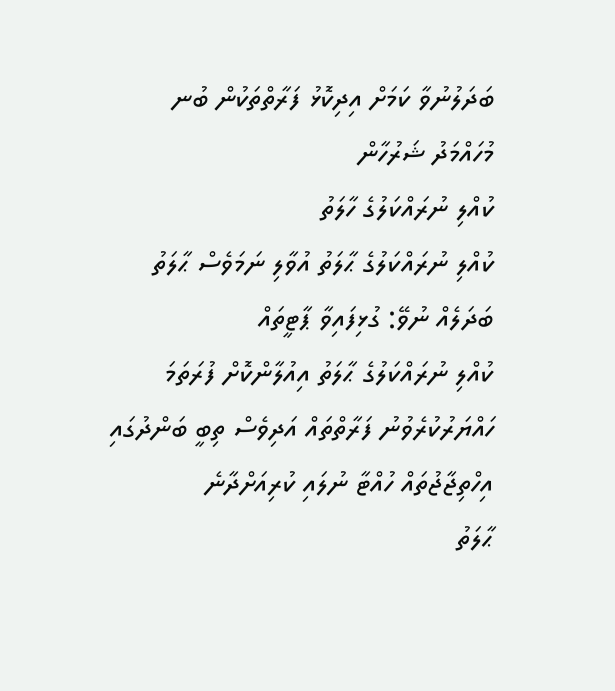ބަދަލުނުވާ ކަމަށް އިދިކޮޅު ފަރާތްތަކުން ބުނ
މުހައްމަދު ޝަރުހާން
ކުއްލި ނުރައްކަލުގެ ހާލަތު
ކުއްލި ނުރައްކަލުގެ ޙާލަތު އުވާލި ނަމަވެސް ޙާލަތު ބަދަލެއް ނުވޭ: ގުޅިފައިވާ ޕާޓީތައް
ކުއްލި ނުރައްކަލުގެ ޙާލަތު އިއުލާންކޮށް ފުރަތަމަ ހައްޔަރުކުރެވުނު ފަރާތްތައް އަދިވެސް ތިބީ ބަންދުގައި
އިހްތިޖާޖުތައް ހުއްޓާ ނުލައި ކުރިއަށްދާނެ
ޙާލަތު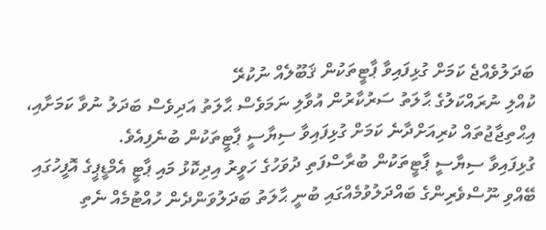ބަދަލުވެއްޖެ ކަމަށް ގުޅިފައިވާ ޕާޓީތަކުން ޤަބޫލެއް ނުކުރޭ
ކުއްލި ނުރައްކަލުގެ ޙާލަތު ސަރުކާރުން އުވާލި ނަމަވެސް ޙާލަތު އަދިވެސް ބަދަލު ނުވާ ކަމަށާއި، އިޙްތިޖާޖުތައް ކުރިއަށްދާނެ ކަމަށް ގުޅިފައިވާ ސިޔާސީ ޕާޓީތަކުން ބުނެފިއެވެ.
ގުޅިފައިވާ ސިޔާސީ ޕާޓީތަކުން ބުރާސްފަތި ދުވަހުގެ ހަވީރު އިދިކޮޅު މައި ޕާޓީ އެމްޑީޕީގެ އޮފީހުގައި ބޭއްވި ނޫސްވެރިންގެ ބައްދަލުވުމެއްގައި ބުނީ ޙާލަތު ބަދަލުވަންދެން ހުއްޓުމެއް ނެތި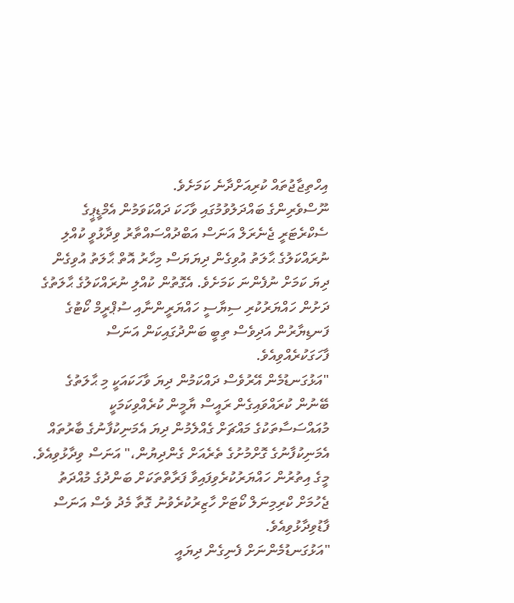އިހްތިޖާޖުތައް ކުރިއަށްދާނެ ކަމަށެވެ.
ނޫސްވެރިންގެ ބައްދަލުވުމުގައި ވާހަކަ ދައްކަވަމުން އެމްޑީޕީގެ ސެކްރެޓަރީ ޖެނެރަލް އަނަސް އަބްދުއްސައްތާރު ވިދާޅުވީ ކުއްލި ނުރައްކަލުގެ ޙާލަތު އުވިގެން ދިޔަޔަސް މިހާރު އޮތް ޙާލަތު އުވިގެން ދިޔަ ކަމަށް ނުފެންނަ ކަމަށެވެ. އެގޮތުން ކުއްލި ނުރައްކަލުގެ ޙާލަތުގެ ދަށުން ހައްޔަރުކުރި ސިޔާސީ ހައްޔަރީންނާއި ސުޕްރީމް ކޯޓުގެ ފަނޑިޔާރުން އަދިވެސް ތިބީ ބަންދުގައިކަން އަނަސް ފާހަގަކުރެއްވިއެވެ.
"އަޅުގަނޑުމެން އޭރުވެސް ދައްކަމުން ދިޔަ ވާހަކައަކީ މި ޙާލަތުގެ ބޭނުން ކުރައްވައިގެން ރައީސް ޔާމީން ކުރެއްވިކަމަކީ މުއައްސަސާތަކުގެ މައްޗަށް ގެއްލެމުން ދިޔަ އެމަނިކުފާނުގެ ބާރުތައް އެމަނިކުފާނުގެ ގޮށްމުށުގެ ތެރެއަށް ގެންދިޔުން،" އަނަސް ވިދާޅުވިއެވެ.
މީގެ އިތުރުން ހައްޔަރުކުރެވިފައިވާ ފަރާތްތަކަށް ބަންދުގެ މުއްދަތު ޖެހުމަށް ކްރިމިނަލް ކޯޓަށް ހާޒިރުކުރެވުނު ގޮތާ މެދު ވެސް އަނަސް ފާޑުވިދާޅުވިއެވެ.
"އަޅުގަނޑުމެންނަށް ފެނިގެން ދިޔައީ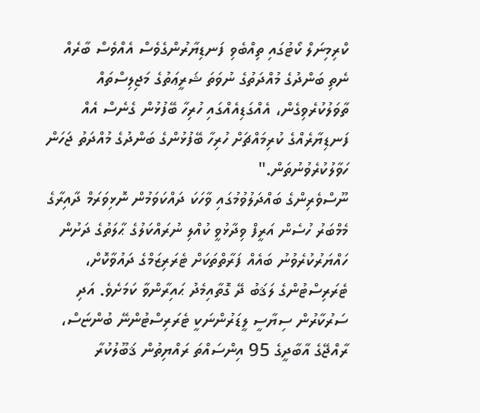ކްރިމިނަލް ކޯޓުގައި ތިއްބެވި ފަނޑިޔާރުންގެވެސް އެއްވެސް ބާރެއް ނެތި ބަންދުގެ މުއްދަތުގެ ނުވަތަ ޝަރީޢަތުގެ މަޖިލިސްތައް ތާވަލުކުރެވިގެން، އެއްގަޑިއެއްގައި ހުރިހާ ބޭފުޅުން ގެނެސް އެއް ފަނޑިޔާރެއްގެ ކުރިމައްޗަށް ހުރިހާ ބޭފުޅުންގެ ބަންދުގެ މުއްދަތު ޖަހަން ހަވާލުކުރެވުނުތަން."
ނޫސްވެރިންގެ ބައްދަލުވުމުގައި ވާހަކަ ދައްކަވަމުން ނޮޅިވަރަމް ދާއިރާގެ މެމްބަރު ހުސެން އަރީފް ވިދާޅުވީ ކުއްލި ނުރައްކަލުގެ ޙާލަތުގެ ދަށުން ހައްޔަރުކުރެވުނު ބައެއް ފަރާތްތަކަށް ޓެރަރިޒަމްގެ ދައުވާކޮށް، ޓެރަރިސްޓުންގެ ލަޤަބު ދޭ ގޮތާއިމެދު ޙައިރާންވާ ކަމަށެވެ. އަދި ސަރުކާރުން ސިޔާސީ ލީޑަރުންނަކީ ޓެރަރިސްޓުންނޭ ބުންޏަސް، ރާއްޖޭގެ އާބާދީގެ 95 އިންސައްތަ ރައްޔިތުން ޤަބޫލުކުރާ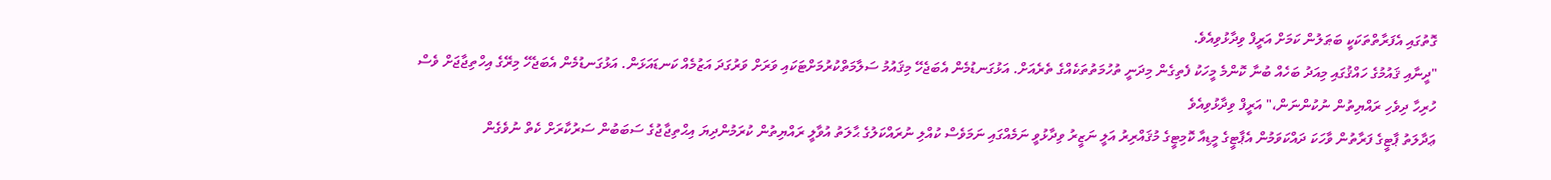ގޮތުގައި އެފަރާތްތަކަކީ ބަޠަލުން ކަމަށް އަރީފް ވިދާޅުވިއެވެ.
"ދީނާއި ޤައުމުގެ ހައްޤުގައި މިއަދު ބަހެއް ބުނާ ކޮންމެ މީހަކު ފެތިގެން މިދަނީ ތުހުމަތުތަކެއްގެ ތެރެއަށް. އަޅުގަނޑުމެން އެބަޖެހޭ މިޤައުމު ސަލާމަތްކުރުމަށްޓަކައި ވަރަށް ވަރުގަދަ އަޒުމެއް ކަނޑައަޅަން. އަޅުގަނޑުމެން އެބަޖެހޭ މިރޭގެ އިހްތިޖާޖަށް ވެސް ހުރިހާ ދިވެހި ރައްޔިތުން ނުކުންނަން،" އަރީފް ވިދާޅުވިއެވެ
ޢަދާލަތު ޕާޓީގެ ފަރާތުން ވާހަކަ ދައްކަވަމުން އެޕާޓީގެ މީޑިއާ ކޮމިޓީގެ މުޤައްރިރު އަލީ ނަޒީރު ވިދާޅުވީ ނަމެއްގައި ނަމަވެސް ކުއްލި ނުރައްކަލުގެ ޙާލަތު އުވާލީ ރައްޔިތުން ކުރަމުންދިޔަ އިޙްތިޖާޖުގެ ސަބަބުން ސަރުކާރަށް ކެތް ނުވެގެން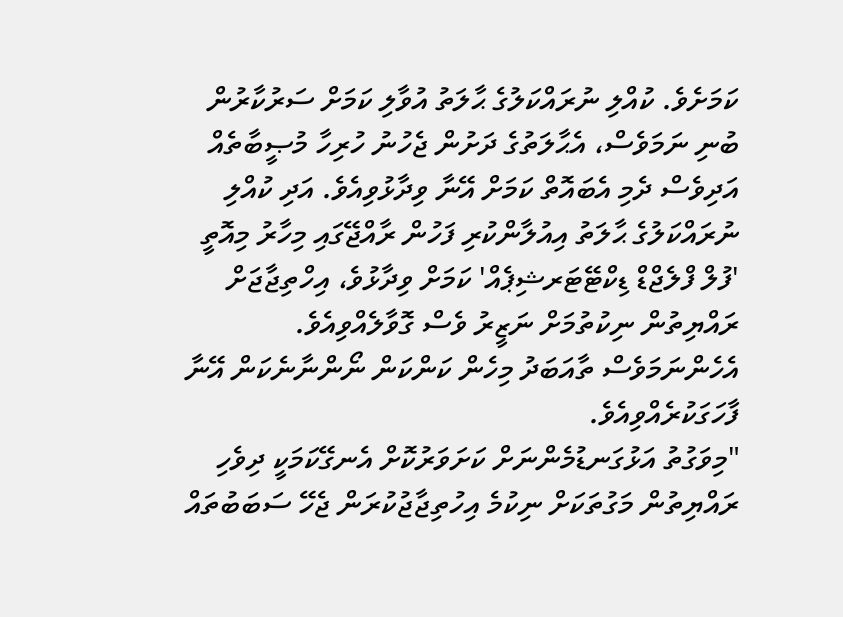ކަމަށެވެ. ކުއްލި ނުރައްކަލުގެ ޙާލަތު އުވާލި ކަމަށް ސަރުކާރުން ބުނި ނަމަވެސް، އެޙާލަތުގެ ދަށުން ޖެހުނު ހުރިހާ މުޞީބާތެއް އަދިވެސް ދެމި އެބައޮތް ކަމަށް އޭނާ ވިދާޅުވިއެވެ. އަދި ކުއްލި ނުރައްކަލުގެ ޙާލަތު އިއުލާންކުރި ފަހުން ރާއްޖޭގައި މިހާރު މިއޮތީ 'ފުލް ފްލެޖްޑް ޑިކްޓޭޓަރޝިޕެއް' ކަމަށް ވިދާޅުވެ، އިހްތިޖާޖަށް ރައްޔިތުން ނިކުތުމަށް ނަޒީރު ވެސް ގޮވާލެއްވިއެވެ.
އެހެންނަމަވެސް ތާއަބަދު މިހެން ކަންކަން ނޯންނާނެކަން އޭނާ ފާހަގަކުރެއްވިއެވެ.
"މިވަގުތު އަޅުގަނޑުމެންނަށް ކަށަވަރުކޮށް އެނގޭކަމަކީ ދިވެހި ރައްޔިތުން މަގުތަކަށް ނިކުމެ އިހުތިޖާޖުކުރަން ޖެހޭ ސަބަބުތައް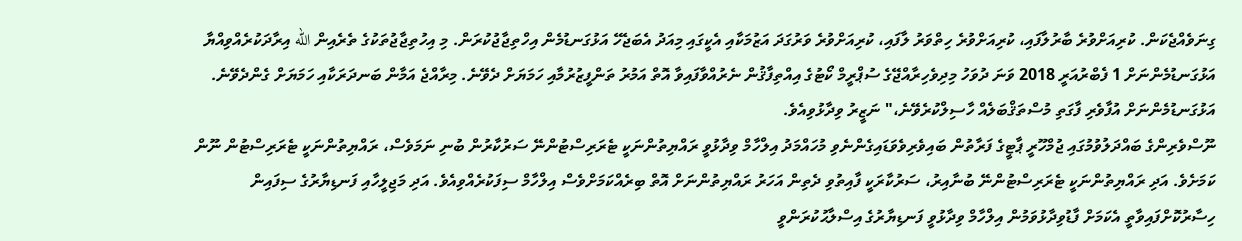ގިނަވެއްޖެކަން. ކުރިއަށްވުރެ ބާރުލާފައި، ކުރިއަށްވުރެ ހިތްވަރު ލާފައި، ކުރިއަށްވުރެ ވަރުގަދަ އަޒުމަކާއި އެކީގައި މިއަދު އެބަޖެހޭ އަޅުގަނޑުމެން އިހްތިޖާޖުކުރަން. މި އިހުތިޖާޖުތަކުގެ ތެރެއިން الله އިރާދަކުރެއްވިއްޔާ އަޅުގަނޑުމެންނަށް 1 ފެބްރުއަރީ 2018 ވަނަ ދުވަހު މިދިވެހިރާއްޖޭގެ ސުޕްރީމް ކޯޓުގެ އިއްތިފާޤުން ނެރުއްވާފައިވާ އޮތް އަމުރު ތަންފީޒުރުމާއި ހަމަޔަށް ދެވޭނެ. މިރާއްޖެ އަމާން ބަނދަރަކާއި ހަމަޔަށް ގެންދެވޭނެ. އަޅުގަނޑުމެންނަށް އުފާވެރި ފާގަތި މުސްތަޤްބަލެއް ހާސިލްކުރެވޭނެ،" ނަޒީރު ވިދާޅުވިއެވެ.
ނޫސްވެރިންގެ ބައްދަލުވުމުގައި ޖުމްހޫރީ ޕާޓީގެ ފަރާތުން ބައިވެރިވެވަޑައިގެންނެވި މުހައްމަދު އިލްހާމް ވިދާޅުވީ ރައްޔިތުންނަކީ ޓެރަރިސްޓުންނޭ ސަރުކާރުން ބުނި ނަމަވެސް، ރައްޔިތުންނަކީ ޓެރަރިސްޓުން ނޫން ކަމަށެވެ. އަދި ރައްޔިތުންނަކީ ޓެރަރިސްޓުންނޭ ބުނާއިރު، ސަރުކާރަކީ ފާއިތުވި ދެތިން އަހަރު ރައްޔިތުންނަށް އޮތް ބިރެއްކަމަށްވެސް އިލްހާމް ސިފަކުރެއްވިއެވެ. އަދި މަޖިލީހާއި ފަނޑިޔާރުގެ ސިފައިން ހިސާރުކޮށްފައިވާތީ އެކަމަށް ފާޑުވިދާޅުވަމުން އިލްހާމް ވިދާޅުވީ ފަނޑިޔާރުގެ އިސްލާޙުކުރަންވީ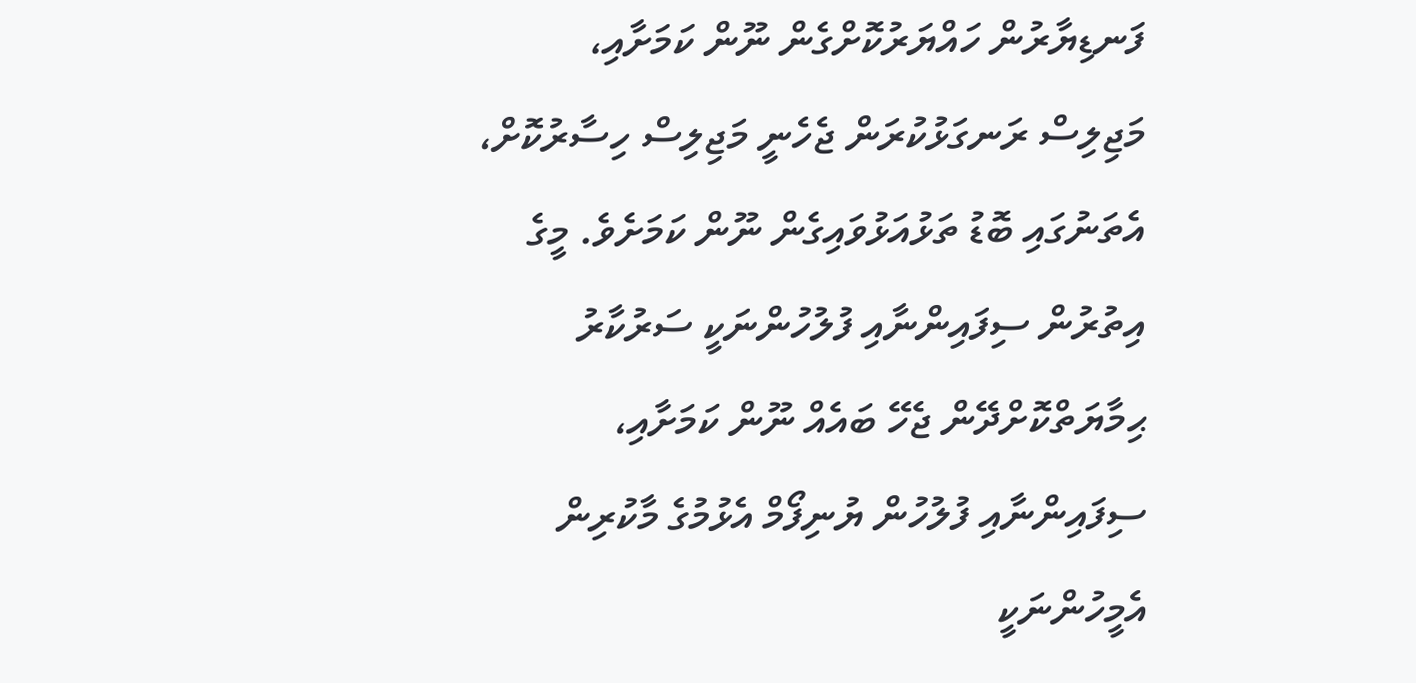ފަނޑިޔާރުން ހައްޔަރުކޮށްގެން ނޫން ކަމަށާއި، މަޖިލިސް ރަނގަޅުކުރަން ޖެހެނީ މަޖިލިސް ހިސާރުކޮށް، އެތަނުގައި ބޮޑު ތަޅުއަޅުވައިގެން ނޫން ކަމަށެވެ. މީގެ އިތުރުން ސިފައިންނާއި ފުލުހުންނަކީ ސަރުކާރު ޙިމާޔަތްކޮށްދޭން ޖެހޭ ބައެއް ނޫން ކަމަށާއި، ސިފައިންނާއި ފުލުހުން ޔުނިފޯމް އެޅުމުގެ މާކުރިން އެމީހުންނަކީ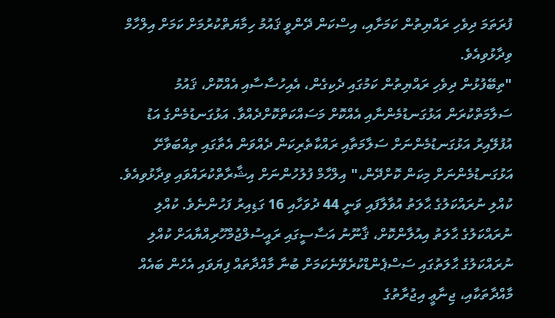ފުރަތަމަ ދިވެހި ރައްޔިތުން ކަމަށާއި، އިސްކަން ދޭންވީ ޤައުމު ހިމާޔަތްކުރުމަށް ކަމަށް އިލްހާމް ވިދާޅުވިއެވެ.
"ތިބޭފުޅުން ދިވެހި ރައްޔިތުން ކަމުގައި ދެކިގެން، އެއިހުސާސާއި އެއްކޮށް، ޤައުމު ސަލާމަތްކުރަން އަޅުގަނޑުމެންނާއި އެއްކޮށް މަސައްކަތްކޮށްދެއްވާ. އަޅުގަނޑުމެންގެ އަޑު އުފުލޭއިރު އަޅުގަނޑުމެންނަށް ސަލާމަތާއި ރައްކާތެރިކަން ދެއްވަން އެތާގައި ތިއްބަވާށޭ އަޅުގަނޑުމެންނަށް މިކަން ކޮށްދޭން،" އިލްހާމް ފުލުހުންނަށް އިޝާރާތްކުރައްވައި ވިދާޅުވިއެވެ.
ކުއްލި ނުރައްކަލުގެ ޙާލަތު އުވާލާފައި ވަނީ 44 ދުވަހާއި 16 ގަޑިއިރު ފަހުންނެވެ. ކުއްލި ނުރައްކަލުގެ ޙާލަތު އިއުލާންކޮށް، ޤާނޫނު އަސާސީގައި ރައީސުލްޖުމްހޫރިއްޔާއަށް ކުއްލި ނުރައްކަލުގެ ޙާލަތުގައި ސަސްޕެންޑްކުރެވޭނެކަމަށް ބުނާ މާއްދާތައް ފިޔަވައި އެހެން ބައެއް މާއްދާތަކާއި، ޖިނާޢީ އިޖުރާތުގެ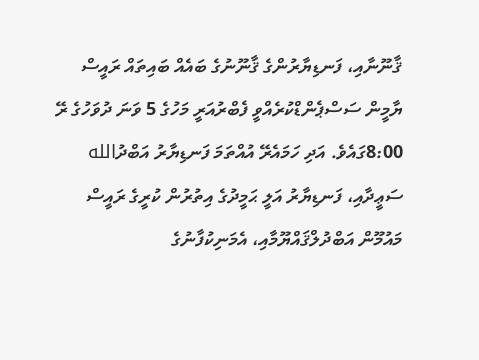ޤާނޫނާއި، ފަނޑިޔާރުންގެ ޤާނޫނުގެ ބައެއް ބައިތައް ރައީސް ޔާމީން ސަސްޕެންޑްކުރެއްވީ ފެބްރުއަރީ މަހުގެ 5 ވަނަ ދުވަހުގެ ރޭ 8:00ގައެވެ. އަދި ހަމައެރޭ އުއްތަމަ ފަނޑިޔާރު އަބްދުالله ސަޢީދާއި، ފަނޑިޔާރު އަލީ ޙަމީދުގެ އިތުރުން ކުރީގެ ރައީސް މައުމޫން އަބްދުލްޤައްޔޫމާއި، އެމަނިކުފާނުގެ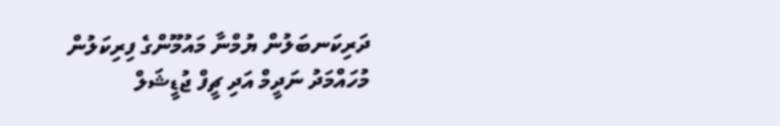ދަރިކަނބަލުން ޔުމްނާ މައުމޫންގެ ފިރިކަލުން މުހައްމަދު ނަދީމް އަދި ޗީފް ޖުޑީޝަލް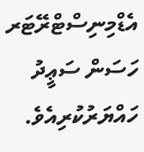އެޑްމިނިސްޓްރޭޓަރ ހަސަން ސަޢީދު ހައްޔަރުކުރިއެވެ.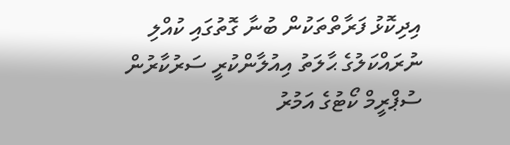އިދިކޮޅު ފަރާތްތަކުން ބުނާ ގޮތުގައި ކުއްލި ނުރައްކަލުގެ ޙާލަތު އިއުލާންކުރީ ސަރުކާރުން ސުޕްރީމް ކޯޓުގެ އަމުރު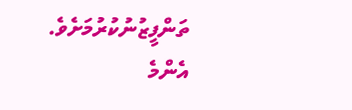ތަންފީޒުނުކުރުމަށެވެ.
އެންމެ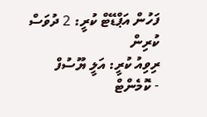ފަހުން އަޕްޑޭޓް ކުރީ: 2 ދުވަސް ކުރިން
ރިވިއު ކުރީ: އަލީ ޔޫސުފް
- ކޮމެންޓް